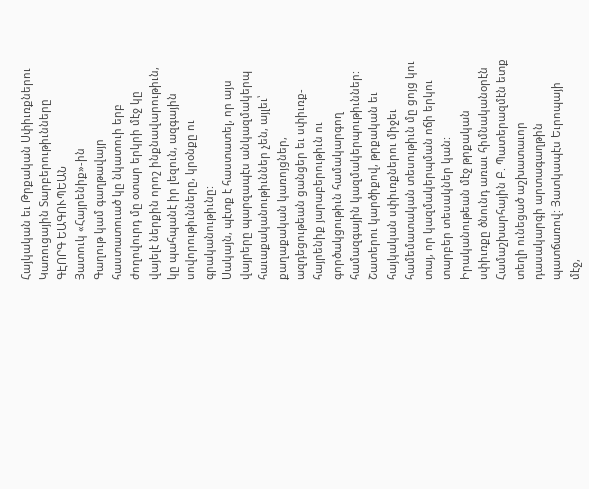Հայկական եւ Թրքական Սփիւռքներու Կառուցային Տարբերութիւնները
ԳԷՈՐԳ ԵԱԳՈՒՊԵԱՆ
Յատուկ «Հայրենիք»-ին
Գաղութ կամ գաղթավայր հաստատուած կը նկատուի երբ ժողովուրդ մը օտար երկրի մէջ կը վայելէ ներքին որոշ ինքնավարութիւն, կը պահպանէ իր լեզուն, ազգային սովորութիւնները, կրօնքը ու գրականութիւնը:
Սակայն, պէտք է հաստատել, որ այս վայրերը պարզապէս անկազմակերպ հաւաքականութիւններ չեն, այլեւ՝ քաղաքական կառոյցներ, ազդեցութեան ցանցեր եւ սփիւռք-հայրենիք յարաբերութիւն ու գործակցութիւն համակարգող համազգային կազմակերպութիւններ:
Շատերու կարծիքով, թրքական եւ հայկական սփիւռքներու միջեւ համեմատական տեսութիւն մը ցոյց կու տայ, որ կազմակերպման ոճի երկու տարբեր տեսակներ կան: Իրականութեան մէջ թրքական սփիւռքը ծնունդ առաւ հիմնականօրէն Համաշխարհային Բ. Պատերազմէն ետք տեղի ունեցած աշխատաւոր դասակարգի արտագաղթին պատճառով: Յատկապէս Եւրոպայի մէջ,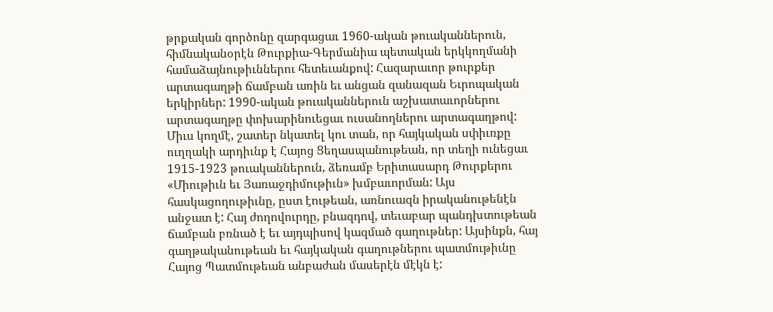թրքական գործոնը զարգացաւ 1960-ական թուականներուն, հիմնականօրէն Թուրքիա-Գերմանիա պետական երկկողմանի համաձայնութիւններու հետեւանքով: Հազարաւոր թուրքեր արտագաղթի ճամբան առին եւ անցան զանազան Եւրոպական երկիրներ: 1990-ական թուականներուն աշխատաւորներու արտագաղթը փոխարինուեցաւ ուսանողներու արտագաղթով:
Միւս կողմէ, շատեր նկատել կու տան, որ հայկական սփիւռքը ուղղակի արդիւնք է Հայոց Ցեղասպանութեան, որ տեղի ունեցաւ 1915-1923 թուականներուն, ձեռամբ Երիտասարդ Թուրքերու «Միութիւն եւ Յառաջդիմութիւն» խմբաւորման: Այս հասկացողութիւնը, ըստ էութեան, առնուազն իրականութենէն անջատ է: Հայ ժողովուրդը, բնազդով, տեւաբար պանդխտութեան ճամբան բռնած է եւ այդպիսով կազմած գաղութներ: Այսինքն, հայ գաղթականութեան եւ հայկական գաղութներու պատմութիւնը Հայոց Պատմութեան անբաժան մասերէն մէկն է: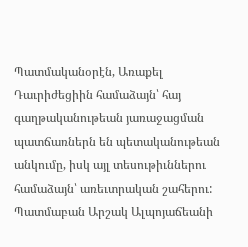Պատմականօրէն, Առաքել Դաւրիժեցիին համաձայն՝ հայ գաղթականութեան յառաջացման պատճառներն են պետականութեան անկումը, իսկ այլ տեսութիւններու համաձայն՝ առեւտրական շահերու: Պատմաբան Արշակ Ալպոյաճեանի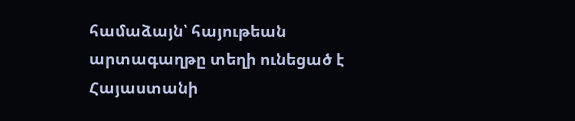համաձայն՝ հայութեան արտագաղթը տեղի ունեցած է Հայաստանի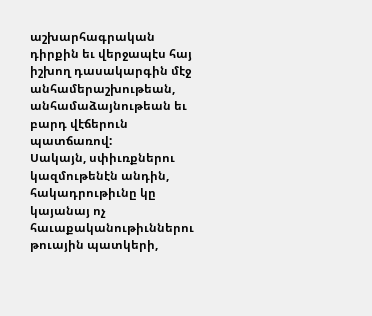աշխարհագրական դիրքին եւ վերջապէս հայ իշխող դասակարգին մէջ անհամերաշխութեան, անհամաձայնութեան եւ բարդ վէճերուն պատճառով:
Սակայն, սփիւռքներու կազմութենէն անդին, հակադրութիւնը կը կայանայ ոչ հաւաքականութիւններու թուային պատկերի,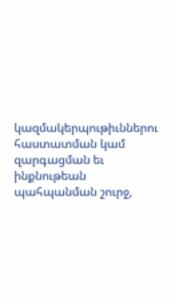կազմակերպութիւններու հաստատման կամ զարգացման եւ ինքնութեան պահպանման շուրջ,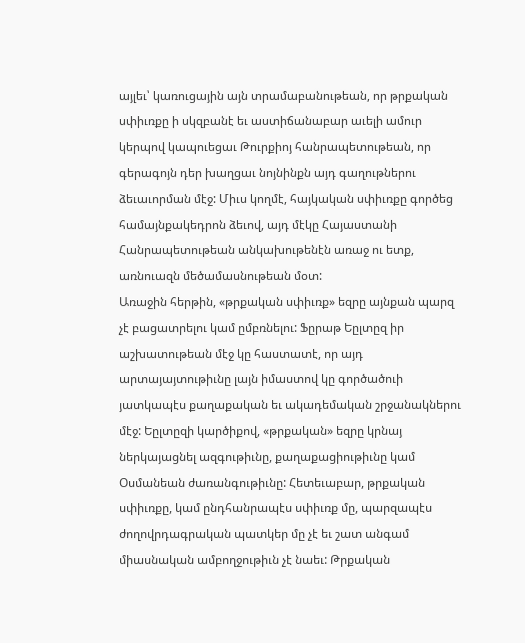այլեւ՝ կառուցային այն տրամաբանութեան, որ թրքական սփիւռքը ի սկզբանէ եւ աստիճանաբար աւելի ամուր կերպով կապուեցաւ Թուրքիոյ հանրապետութեան, որ գերագոյն դեր խաղցաւ նոյնինքն այդ գաղութներու ձեւաւորման մէջ: Միւս կողմէ, հայկական սփիւռքը գործեց համայնքակեդրոն ձեւով, այդ մէկը Հայաստանի Հանրապետութեան անկախութենէն առաջ ու ետք, առնուազն մեծամասնութեան մօտ:
Առաջին հերթին, «թրքական սփիւռք» եզրը այնքան պարզ չէ բացատրելու կամ ըմբռնելու: Ֆըրաթ Եըլտըզ իր աշխատութեան մէջ կը հաստատէ, որ այդ արտայայտութիւնը լայն իմաստով կը գործածուի յատկապէս քաղաքական եւ ակադեմական շրջանակներու մէջ: Եըլտըզի կարծիքով, «թրքական» եզրը կրնայ ներկայացնել ազգութիւնը, քաղաքացիութիւնը կամ Օսմանեան ժառանգութիւնը: Հետեւաբար, թրքական սփիւռքը, կամ ընդհանրապէս սփիւռք մը, պարզապէս ժողովրդագրական պատկեր մը չէ եւ շատ անգամ միասնական ամբողջութիւն չէ նաեւ: Թրքական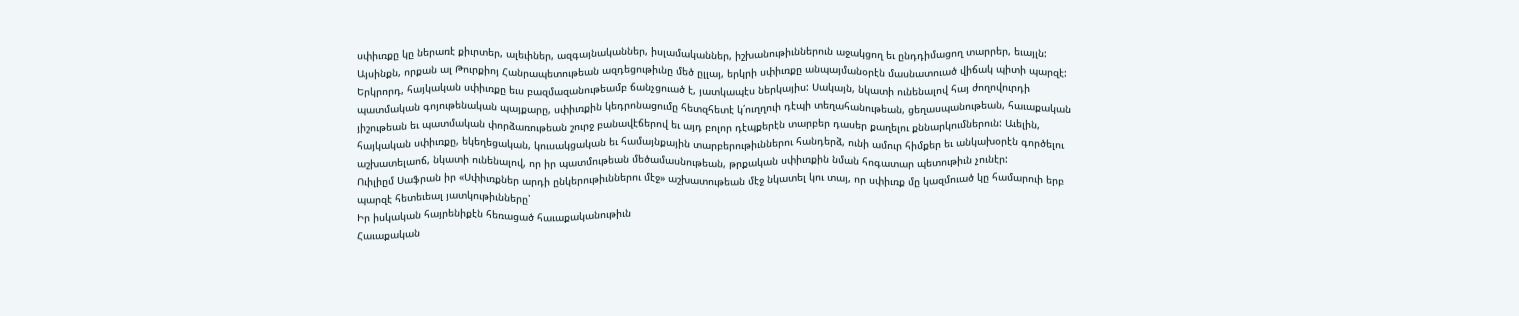սփիւռքը կը ներառէ քիւրտեր, ալեւիներ, ազգայնականներ, իսլամականներ, իշխանութիւններուն աջակցող եւ ընդդիմացող տարրեր, եւայլն: Այսինքն, որքան ալ Թուրքիոյ Հանրապետութեան ազդեցութիւնը մեծ ըլլայ, երկրի սփիւռքը անպայմանօրէն մասնատուած վիճակ պիտի պարզէ:
Երկրորդ, հայկական սփիւռքը եւս բազմազանութեամբ ճանչցուած է, յատկապէս ներկայիս: Սակայն, նկատի ունենալով հայ ժողովուրդի պատմական գոյութենական պայքարը, սփիւռքին կեդրոնացումը հետզհետէ կ՛ուղղուի դէպի տեղահանութեան, ցեղասպանութեան, հաւաքական յիշութեան եւ պատմական փորձառութեան շուրջ բանավէճերով եւ այդ բոլոր դէպքերէն տարբեր դասեր քաղելու քննարկումներուն: Աւելին, հայկական սփիւռքը, եկեղեցական, կուսակցական եւ համայնքային տարբերութիւններու հանդերձ, ունի ամուր հիմքեր եւ անկախօրէն գործելու աշխատելաոճ, նկատի ունենալով, որ իր պատմութեան մեծամասնութեան, թրքական սփիւռքին նման հոգատար պետութիւն չունէր:
Ուիլիըմ Սաֆրան իր «Սփիւռքներ արդի ընկերութիւններու մէջ» աշխատութեան մէջ նկատել կու տայ, որ սփիւռք մը կազմուած կը համարուի երբ պարզէ հետեւեալ յատկութիւնները՝
Իր իսկական հայրենիքէն հեռացած հաւաքականութիւն
Հաւաքական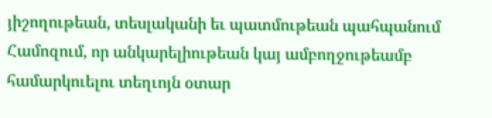յիշողութեան, տեսլականի եւ պատմութեան պահպանում
Համոզում, որ անկարելիութեան կայ ամբողջութեամբ համարկուելու տեղւոյն օտար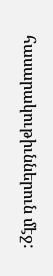հասարակութիւններուն մէջ: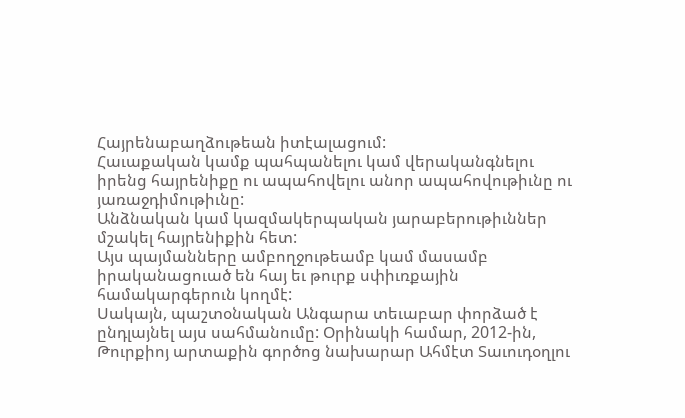Հայրենաբաղձութեան իտէալացում:
Հաւաքական կամք պահպանելու կամ վերականգնելու իրենց հայրենիքը ու ապահովելու անոր ապահովութիւնը ու յառաջդիմութիւնը:
Անձնական կամ կազմակերպական յարաբերութիւններ մշակել հայրենիքին հետ:
Այս պայմանները ամբողջութեամբ կամ մասամբ իրականացուած են հայ եւ թուրք սփիւռքային համակարգերուն կողմէ:
Սակայն, պաշտօնական Անգարա տեւաբար փորձած է ընդլայնել այս սահմանումը: Օրինակի համար, 2012-ին, Թուրքիոյ արտաքին գործոց նախարար Ահմէտ Տաւուդօղլու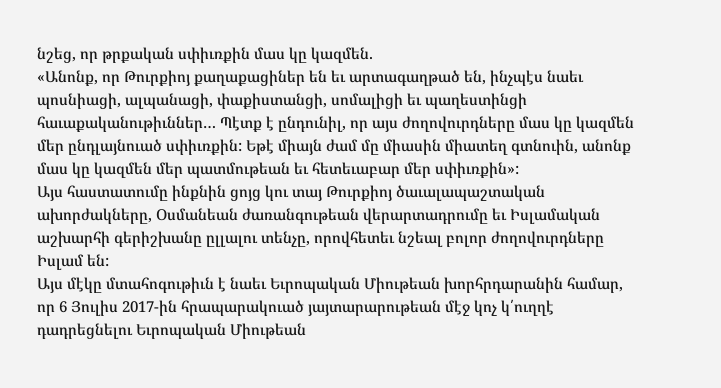նշեց, որ թրքական սփիւռքին մաս կը կազմեն.
«Անոնք, որ Թուրքիոյ քաղաքացիներ են եւ արտագաղթած են, ինչպէս նաեւ պոսնիացի, ալպանացի, փաքիստանցի, սոմալիցի եւ պաղեստինցի հաւաքականութիւններ… Պէտք է ընդունիլ, որ այս ժողովուրդները մաս կը կազմեն մեր ընդլայնուած սփիւռքին: Եթէ միայն ժամ մը միասին միատեղ գտնուին, անոնք մաս կը կազմեն մեր պատմութեան եւ հետեւաբար մեր սփիւռքին»:
Այս հաստատումը ինքնին ցոյց կու տայ Թուրքիոյ ծաւալապաշտական ախորժակները, Օսմանեան ժառանգութեան վերարտադրումը եւ Իսլամական աշխարհի գերիշխանը ըլլալու տենչը, որովհետեւ նշեալ բոլոր ժողովուրդները Իսլամ են:
Այս մէկը մտահոգութիւն է նաեւ Եւրոպական Միութեան խորհրդարանին համար, որ 6 Յուլիս 2017-ին հրապարակուած յայտարարութեան մէջ կոչ կ՛ուղղէ դադրեցնելու Եւրոպական Միութեան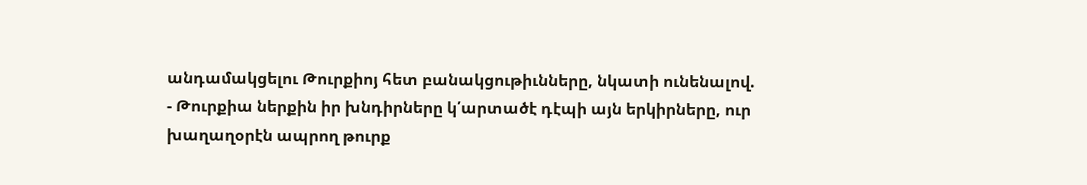անդամակցելու Թուրքիոյ հետ բանակցութիւնները, նկատի ունենալով.
- Թուրքիա ներքին իր խնդիրները կ՛արտածէ դէպի այն երկիրները, ուր խաղաղօրէն ապրող թուրք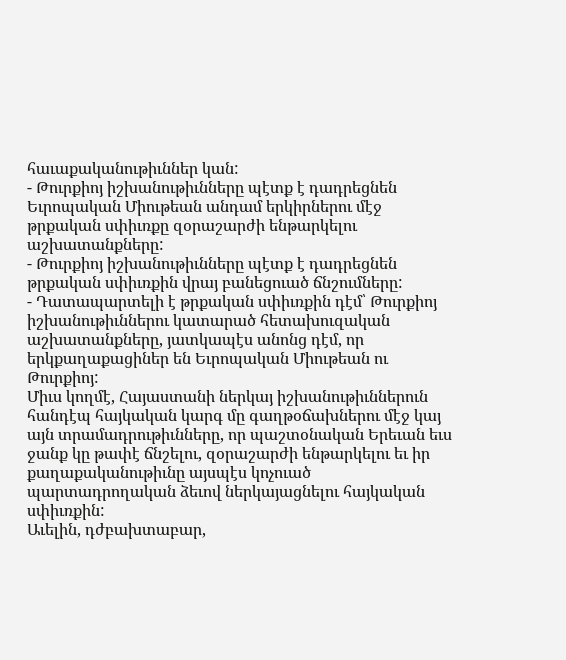հաւաքականութիւններ կան:
- Թուրքիոյ իշխանութիւնները պէտք է դադրեցնեն Եւրոպական Միութեան անդամ երկիրներու մէջ թրքական սփիւռքը զօրաշարժի ենթարկելու աշխատանքները:
- Թուրքիոյ իշխանութիւնները պէտք է դադրեցնեն թրքական սփիւռքին վրայ բանեցուած ճնշումները:
- Դատապարտելի է թրքական սփիւռքին դէմ՝ Թուրքիոյ իշխանութիւններու կատարած հետախուզական աշխատանքները, յատկապէս անոնց դէմ, որ երկքաղաքացիներ են Եւրոպական Միութեան ու Թուրքիոյ:
Միւս կողմէ, Հայաստանի ներկայ իշխանութիւններուն հանդէպ հայկական կարգ մը գաղթօճախներու մէջ կայ այն տրամադրութիւնները, որ պաշտօնական Երեւան եւս ջանք կը թափէ ճնշելու, զօրաշարժի ենթարկելու եւ իր քաղաքականութիւնը այսպէս կոչուած պարտադրողական ձեւով ներկայացնելու հայկական սփիւռքին:
Աւելին, դժբախտաբար,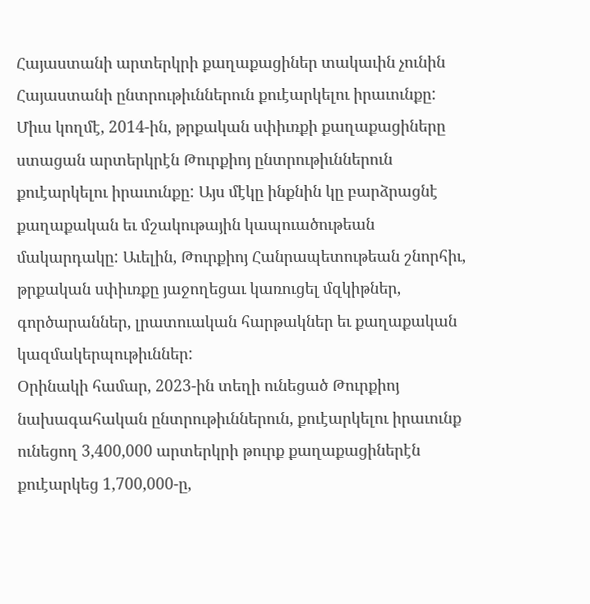Հայաստանի արտերկրի քաղաքացիներ տակաւին չունին Հայաստանի ընտրութիւններուն քուէարկելու իրաւունքը: Միւս կողմէ, 2014-ին, թրքական սփիւռքի քաղաքացիները ստացան արտերկրէն Թուրքիոյ ընտրութիւններուն քուէարկելու իրաւունքը: Այս մէկը ինքնին կը բարձրացնէ քաղաքական եւ մշակութային կապուածութեան մակարդակը: Աւելին, Թուրքիոյ Հանրապետութեան շնորհիւ, թրքական սփիւռքը յաջողեցաւ կառուցել մզկիթներ, գործարաններ, լրատուական հարթակներ եւ քաղաքական կազմակերպութիւններ:
Օրինակի համար, 2023-ին տեղի ունեցած Թուրքիոյ նախագահական ընտրութիւններուն, քուէարկելու իրաւունք ունեցող 3,400,000 արտերկրի թուրք քաղաքացիներէն քուէարկեց 1,700,000-ը,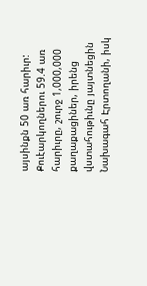այսինքն 50 առ հարիւր: Քուէարկողներու 59.4 առ հարիւրը, շուրջ 1,000,000 քաղաքացիներ, իրենց վստահութիւնը յայտնեցին Նախագահ Էրտողանի, իսկ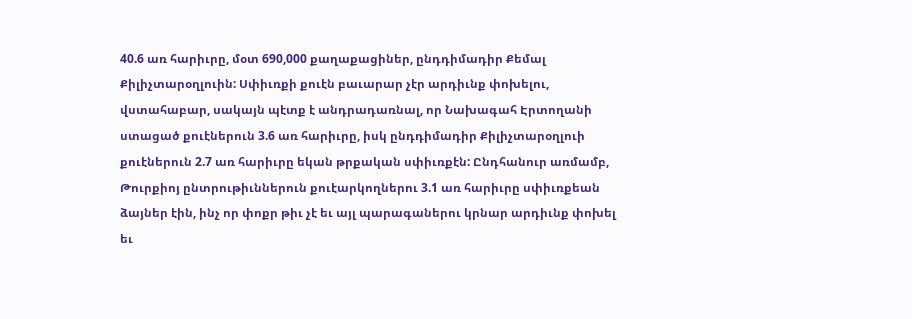40.6 առ հարիւրը, մօտ 690,000 քաղաքացիներ, ընդդիմադիր Քեմալ Քիլիչտարօղլուին: Սփիւռքի քուէն բաւարար չէր արդիւնք փոխելու, վստահաբար, սակայն պէտք է անդրադառնալ, որ Նախագահ Էրտողանի ստացած քուէներուն 3.6 առ հարիւրը, իսկ ընդդիմադիր Քիլիչտարօղլուի քուէներուն 2.7 առ հարիւրը եկան թրքական սփիւռքէն: Ընդհանուր առմամբ, Թուրքիոյ ընտրութիւններուն քուէարկողներու 3.1 առ հարիւրը սփիւռքեան ձայներ էին, ինչ որ փոքր թիւ չէ եւ այլ պարագաներու կրնար արդիւնք փոխել եւ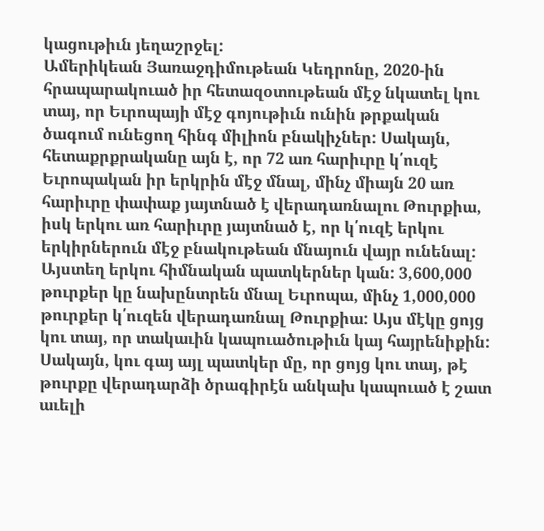կացութիւն յեղաշրջել:
Ամերիկեան Յառաջդիմութեան Կեդրոնը, 2020-ին հրապարակուած իր հետազօտութեան մէջ նկատել կու տայ, որ Եւրոպայի մէջ գոյութիւն ունին թրքական ծագում ունեցող հինգ միլիոն բնակիչներ: Սակայն, հետաքրքրականը այն է, որ 72 առ հարիւրը կ՛ուզէ Եւրոպական իր երկրին մէջ մնալ, մինչ միայն 20 առ հարիւրը փափաք յայտնած է վերադառնալու Թուրքիա, իսկ երկու առ հարիւրը յայտնած է, որ կ՛ուզէ երկու երկիրներուն մէջ բնակութեան մնայուն վայր ունենալ: Այստեղ երկու հիմնական պատկերներ կան: 3,600,000 թուրքեր կը նախընտրեն մնալ Եւրոպա, մինչ 1,000,000 թուրքեր կ՛ուզեն վերադառնալ Թուրքիա: Այս մէկը ցոյց կու տայ, որ տակաւին կապուածութիւն կայ հայրենիքին: Սակայն, կու գայ այլ պատկեր մը, որ ցոյց կու տայ, թէ թուրքը վերադարձի ծրագիրէն անկախ կապուած է շատ աւելի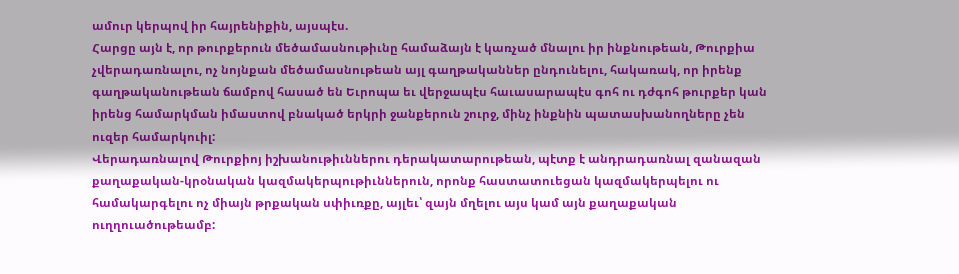ամուր կերպով իր հայրենիքին, այսպէս.
Հարցը այն է, որ թուրքերուն մեծամասնութիւնը համաձայն է կառչած մնալու իր ինքնութեան, Թուրքիա չվերադառնալու, ոչ նոյնքան մեծամասնութեան այլ գաղթականներ ընդունելու, հակառակ, որ իրենք գաղթականութեան ճամբով հասած են Եւրոպա եւ վերջապէս հաւասարապէս գոհ ու դժգոհ թուրքեր կան իրենց համարկման իմաստով բնակած երկրի ջանքերուն շուրջ, մինչ ինքնին պատասխանողները չեն ուզեր համարկուիլ:
Վերադառնալով Թուրքիոյ իշխանութիւններու դերակատարութեան, պէտք է անդրադառնալ զանազան քաղաքական-կրօնական կազմակերպութիւններուն, որոնք հաստատուեցան կազմակերպելու ու համակարգելու ոչ միայն թրքական սփիւռքը, այլեւ՝ զայն մղելու այս կամ այն քաղաքական ուղղուածութեամբ: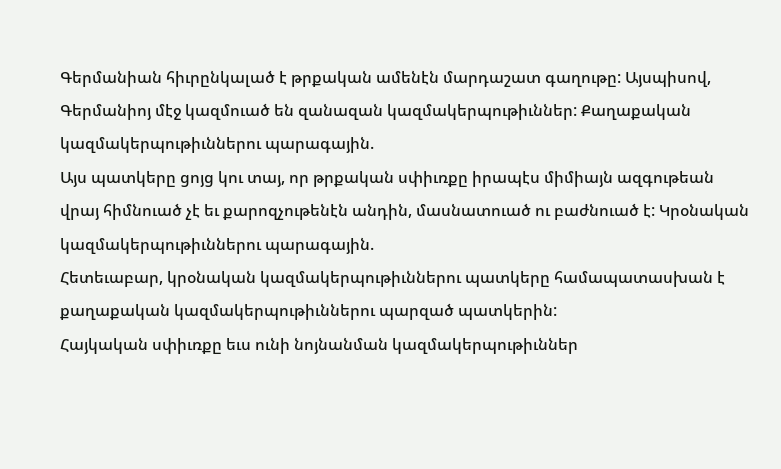Գերմանիան հիւրընկալած է թրքական ամենէն մարդաշատ գաղութը: Այսպիսով, Գերմանիոյ մէջ կազմուած են զանազան կազմակերպութիւններ: Քաղաքական կազմակերպութիւններու պարագային.
Այս պատկերը ցոյց կու տայ, որ թրքական սփիւռքը իրապէս միմիայն ազգութեան վրայ հիմնուած չէ եւ քարոզչութենէն անդին, մասնատուած ու բաժնուած է: Կրօնական կազմակերպութիւններու պարագային.
Հետեւաբար, կրօնական կազմակերպութիւններու պատկերը համապատասխան է քաղաքական կազմակերպութիւններու պարզած պատկերին:
Հայկական սփիւռքը եւս ունի նոյնանման կազմակերպութիւններ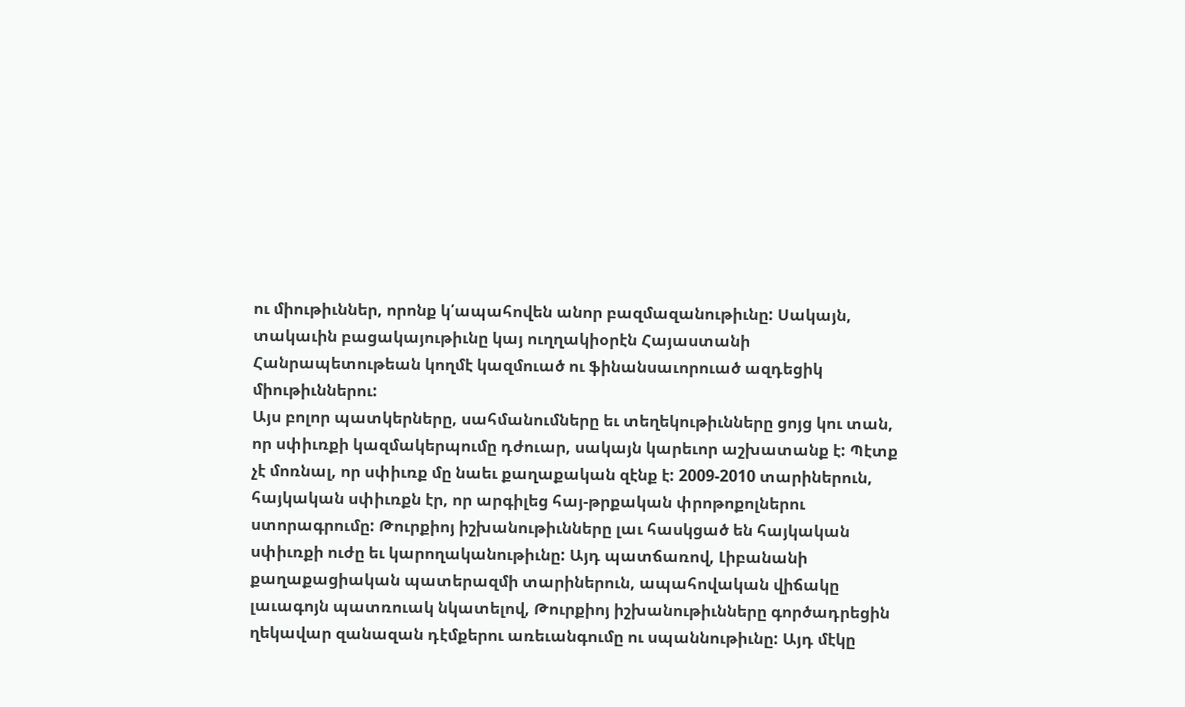ու միութիւններ, որոնք կ՛ապահովեն անոր բազմազանութիւնը: Սակայն, տակաւին բացակայութիւնը կայ ուղղակիօրէն Հայաստանի Հանրապետութեան կողմէ կազմուած ու ֆինանսաւորուած ազդեցիկ միութիւններու:
Այս բոլոր պատկերները, սահմանումները եւ տեղեկութիւնները ցոյց կու տան, որ սփիւռքի կազմակերպումը դժուար, սակայն կարեւոր աշխատանք է: Պէտք չէ մոռնալ, որ սփիւռք մը նաեւ քաղաքական զէնք է: 2009-2010 տարիներուն, հայկական սփիւռքն էր, որ արգիլեց հայ-թրքական փրոթոքոլներու ստորագրումը: Թուրքիոյ իշխանութիւնները լաւ հասկցած են հայկական սփիւռքի ուժը եւ կարողականութիւնը: Այդ պատճառով, Լիբանանի քաղաքացիական պատերազմի տարիներուն, ապահովական վիճակը լաւագոյն պատռուակ նկատելով, Թուրքիոյ իշխանութիւնները գործադրեցին ղեկավար զանազան դէմքերու առեւանգումը ու սպաննութիւնը: Այդ մէկը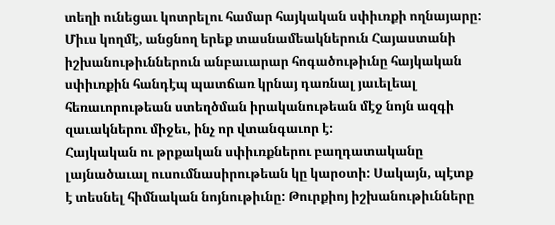տեղի ունեցաւ կոտրելու համար հայկական սփիւռքի ողնայարը: Միւս կողմէ, անցնող երեք տասնամեակներուն Հայաստանի իշխանութիւններուն անբաւարար հոգածութիւնը հայկական սփիւռքին հանդէպ պատճառ կրնայ դառնալ յաւելեալ հեռաւորութեան ստեղծման իրականութեան մէջ նոյն ազգի զաւակներու միջեւ, ինչ որ վտանգաւոր է:
Հայկական ու թրքական սփիւռքներու բաղդատականը լայնածաւալ ուսումնասիրութեան կը կարօտի: Սակայն, պէտք է տեսնել հիմնական նոյնութիւնը: Թուրքիոյ իշխանութիւնները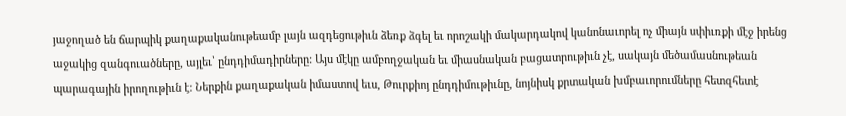յաջողած են ճարպիկ քաղաքականութեամբ լայն ազդեցութիւն ձեռք ձգել եւ որոշակի մակարդակով կանոնաւորել ոչ միայն սփիւռքի մէջ իրենց աջակից զանգուածները, այլեւ՝ ընդդիմադիրները: Այս մէկը ամբողջական եւ միասնական բացատրութիւն չէ, սակայն մեծամասնութեան պարագային իրողութիւն է: Ներքին քաղաքական իմաստով եւս, Թուրքիոյ ընդդիմութիւնը, նոյնիսկ քրտական խմբաւորումները հետզհետէ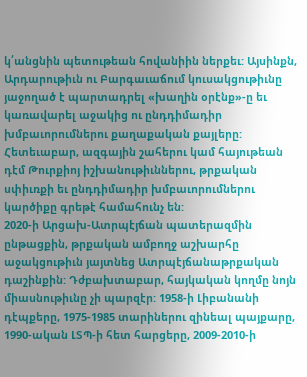կ՛անցնին պետութեան հովանիին ներքեւ: Այսինքն, Արդարութիւն ու Բարգաւաճում կուսակցութիւնը յաջողած է պարտադրել «խաղին օրէնք»-ը եւ կառավարել աջակից ու ընդդիմադիր խմբաւորումներու քաղաքական քայլերը: Հետեւաբար, ազգային շահերու կամ հայութեան դէմ Թուրքիոյ իշխանութիւններու, թրքական սփիւռքի եւ ընդդիմադիր խմբաւորումներու կարծիքը գրեթէ համահունչ են:
2020-ի Արցախ-Ատրպէյճան պատերազմին ընթացքին, թրքական ամբողջ աշխարհը աջակցութիւն յայտնեց Ատրպէյճանաթրքական դաշինքին: Դժբախտաբար, հայկական կողմը նոյն միասնութիւնը չի պարզէր: 1958-ի Լիբանանի դէպքերը, 1975-1985 տարիներու զինեալ պայքարը, 1990-ական ԼՏՊ-ի հետ հարցերը, 2009-2010-ի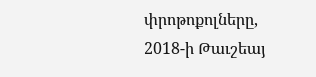փրոթոքոլները, 2018-ի Թաւշեայ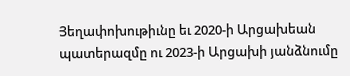Յեղափոխութիւնը եւ 2020-ի Արցախեան պատերազմը ու 2023-ի Արցախի յանձնումը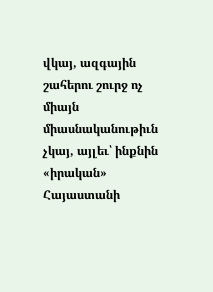վկայ, ազգային շահերու շուրջ ոչ միայն միասնականութիւն չկայ, այլեւ՝ ինքնին «իրական» Հայաստանի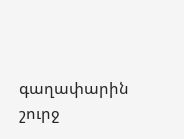գաղափարին շուրջ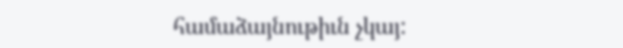համաձայնութիւն չկայ: